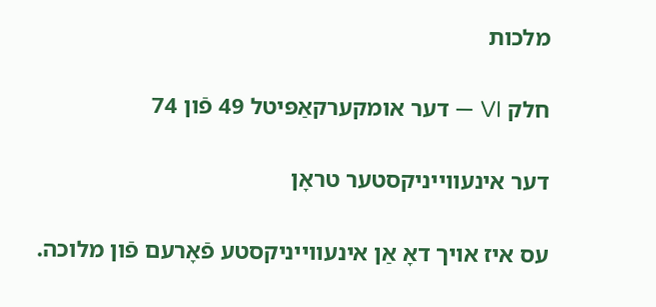מלכות

חלק VI — דער אומקערקאַפּיטל 49 פֿון 74

דער אינעווייניקסטער טראָן

עס איז אויך דאָ אַן אינעווייניקסטע פֿאָרעם פֿון מלוכה.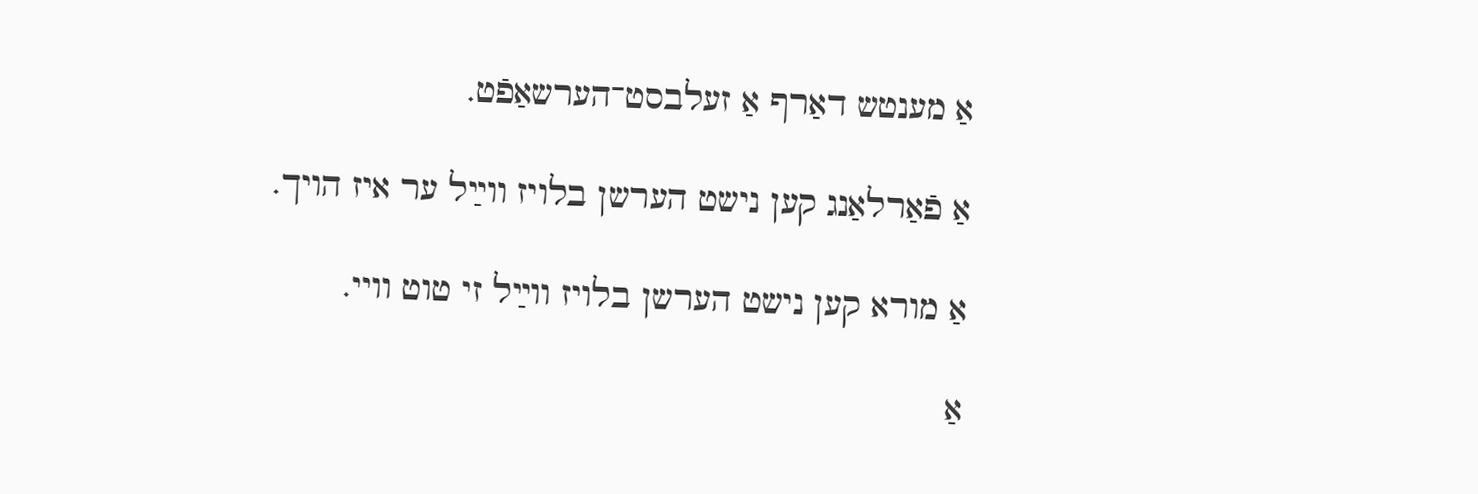אַ מענטש דאַרף אַ זעלבסט־הערשאַפֿט.

אַ פֿאַרלאַנג קען נישט הערשן בלויז ווײַל ער איז הויך.

אַ מורא קען נישט הערשן בלויז ווײַל זי טוט וויי.

אַ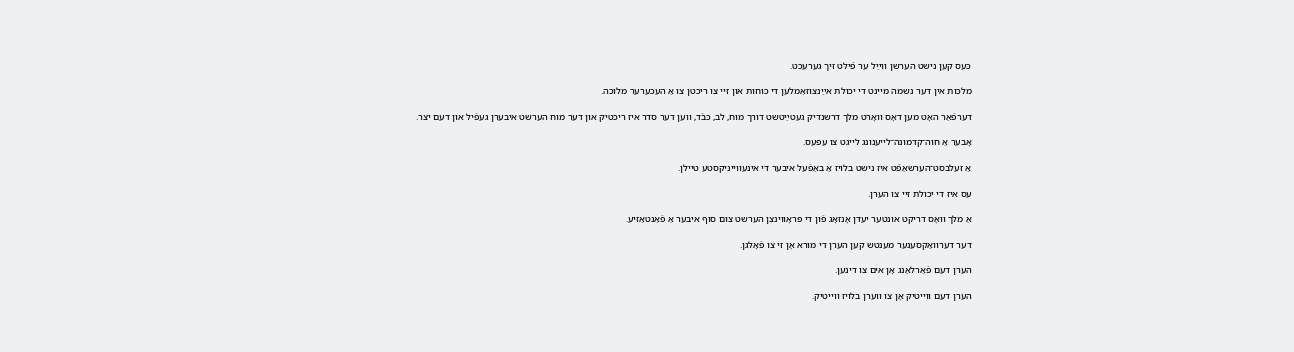כּעס קען נישט הערשן ווײַל ער פֿילט זיך גערעכט.

מלכות אין דער נשמה מיינט די יכולת אײַנצוזאַמלען די כּוחות און זיי צו ריכטן צו אַ העכערער מלוכה.

דערפֿאַר האָט מען דאָס וואָרט מלך דרשנדיק געטײַטשט דורך מוח, לב, כּבֿד, ווען דער סדר איז ריכטיק און דער מוח הערשט איבערן געפֿיל און דעם יצר.

אָבער אַ חוה־קדמונה־לייענונג לייגט צו עפּעס.

אַ זעלבסט־הערשאַפֿט איז נישט בלויז אַ באַפֿעל איבער די אינעווייניקסטע טיילן.

עס איז די יכולת זיי צו הערן.

אַ מלך וואָס דריקט אונטער יעדן אָנזאָג פֿון די פּראָווינצן הערשט צום סוף איבער אַ פֿאַנטאַזיע.

דער דערוואַקסענער מענטש קען הערן די מורא אָן זי צו פֿאָלגן.

הערן דעם פֿאַרלאַנג אָן אים צו דינען.

הערן דעם ווייטיק אָן צו ווערן בלויז ווייטיק.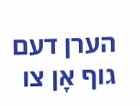הערן דעם גוף אָן צו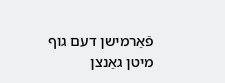פֿאַרמישן דעם גוף מיטן גאַנצן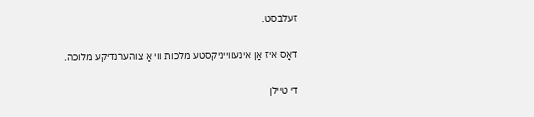זעלבסט.

דאָס איז אַן אינעווייניקסטע מלכות ווי אַ צוהערנדיקע מלוכה.

די טיילן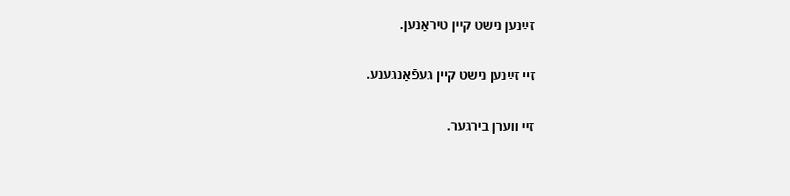זײַנען נישט קיין טיראַנען.

זיי זײַנען נישט קיין געפֿאַנגענע.

זיי ווערן בירגער.